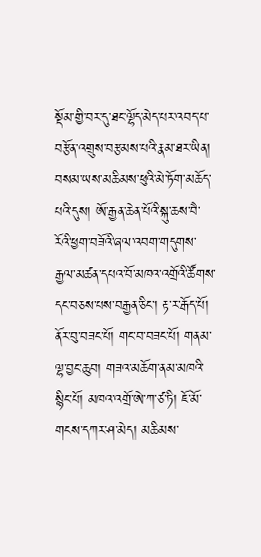སྡོམ་གྱི་བར་དུ་ཐང་ལྷོད་མེད་པར་འབད་པ་བརྩོན་འགྲུས་བརྩམས་པའི་རྣམ་ཐར་ཡིན། བསམ་ཡས་མཆིམས་ཕུའི་མེ་ཏོག་མཆོད་པའི་དུས། ཨོ་རྒྱན་ཆེན་པོའི་སྐུ་ཆས་བཻ་རོའི་ཕྱག་བཟོའི་ཞལ་འབག་གདུགས་རྒྱལ་མཚན་དཔའ་བོ་མཁའ་འགྲོའི་ཚོགས་དང་བཅས་པས་བརྒྱན་ཅིང་། རྟ་ར་རྒོད་པོ། ནོར་བུ་བཟང་པོ། གང་བ་བཟང་པོ། གནམ་ལྷ་བྱང་ཆུབ། གཟའ་མཆོག་ནམ་མཁའི་སྙིང་པོ། མཁའ་འགྲོ་ཨེ་ཀ་ཙ་ཏི། ཇོ་མོ་གངས་དཀར་ཤ་མེད། མཆིམས་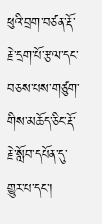ཕུའི་བྲག་བཙན་རྡོ་རྗེ་དྲག་པོ་རྩལ་དང་བཅས་པས་གཙུག་གིས་མཆོད་ཅིང་རྡོ་རྗེ་སློབ་དཔོན་དུ་གྱུར་པ་དང་།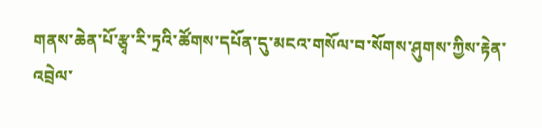གནས་ཆེན་པོ་རྩྭ་རི་ཏྲའི་ཚོགས་དཔོན་དུ་མངའ་གསོལ་བ་སོགས་ཤུགས་ཀྱིས་རྟེན་འབྲེལ་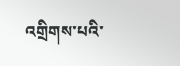འགྲིགས་པའི་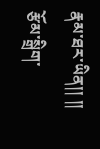རྣམ་ཐར་ཡིན།། །།
རྩོམ་སྒྲིག་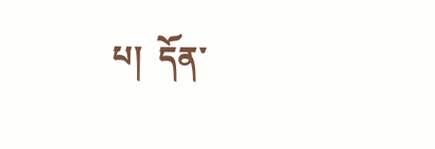པ།  དོན་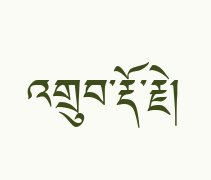འགྲུབ་རྡོ་རྗེ།